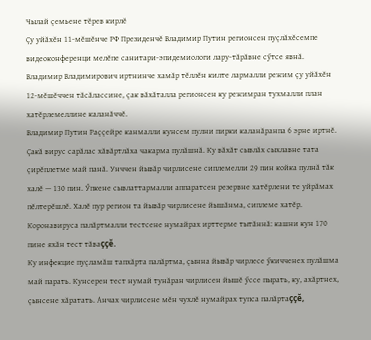Чылай çемьене тӗрев кирлӗ
Çу уйăхĕн 11-мĕшĕнче РФ Президенчĕ Владимир Путин регионсен пуçлăхĕсемпе видеоконференци мелĕпе санитари-эпидемиологи лару-тăрăвне сӳтсе явнă. Владимир Владимирович иртнинче хамăр тĕллĕн килте лармалли режим çу уйăхĕн 12-мĕшĕччен тăсăлассине, çак вăхăталла регионсен ку режимран тухмалли план хатĕрлемеллине каланăччĕ.
Владимир Путин Раççейре канмалли кунсем пулни пирки каланăранпа 6 эрне иртнĕ. Çакă вирус сарăлас хăвăртлăха чакарма пулăшнă. Ку вăхăт сывлăх сыхлавне тата çирĕплетме май панă. Унччен йывăр чирлисене сиплемелли 29 пин койка пулнă тăк халĕ — 130 пин. Ӳпкене сывлаттармалли аппаратсен резервне хатĕрлени те уйрăмах пĕлтерĕшлĕ. Халĕ пур регион та йывăр чирлисене йышăнма, сиплеме хатĕр. Коронавируса палăртмалли тестсене нумайрах ирттерме тытăннă: кашни кун 170 пине яхăн тест тăваççĕ.
Ку инфекцие пуçламăш тапхăрта палăртма, çынна йывăр чирлесе ӳкичченех пулăшма май парать. Кунсерен тест нумай тунăран чирлисен йышĕ ӳссе пырать, ку, ахăртнех, çынсене хăратать. Анчах чирлисене мĕн чухлĕ нумайрах тупса палăртаççĕ,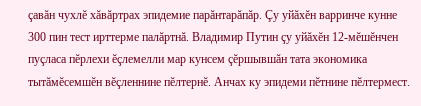çавăн чухлĕ хăвăртрах эпидемие парăнтарăпăр. Çу уйăхĕн варринче кунне 300 пин тест ирттерме палăртнă. Владимир Путин çу уйăхĕн 12-мĕшĕнчен пуçласа пĕрлехи ĕçлемелли мар кунсем çĕршывшăн тата экономика тытăмĕсемшĕн вĕçленнине пĕлтернĕ. Анчах ку эпидеми пĕтнине пĕлтермест.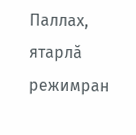Паллах, ятарлă режимран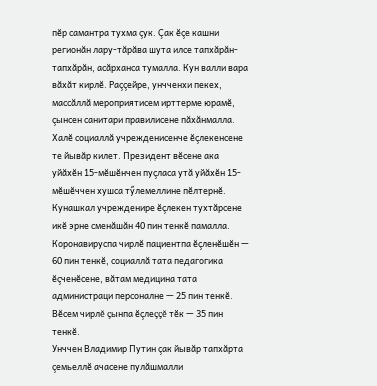пĕр самантра тухма çук. Çак ĕçе кашни регионăн лару-тăрăва шута илсе тапхăрăн-тапхăрăн, асăрханса тумалла. Кун валли вара вăхăт кирлĕ. Раççейре, унчченхи пекех, массăллă мероприятисем ирттерме юрамĕ, çынсен санитари правилисене пăхăнмалла.
Халĕ социаллă учрежденисенче ĕçлекенсене те йывăр килет. Президент вĕсене ака уйăхĕн 15-мĕшĕнчен пуçласа утă уйăхĕн 15-мĕшĕччен хушса тӳлемеллине пĕлтернĕ. Кунашкал учрежденире ĕçлекен тухтăрсене икĕ эрне сменăшăн 40 пин тенкĕ памалла. Коронавируспа чирлĕ пациентпа ĕçленĕшĕн — 60 пин тенкĕ, социаллă тата педагогика ĕçченĕсене, вăтам медицина тата администраци персоналне — 25 пин тенкĕ. Вĕсем чирлĕ çынпа ĕçлеççĕ тӗк — 35 пин тенкĕ.
Унччен Владимир Путин çак йывăр тапхăрта çемьеллĕ ачасене пулăшмалли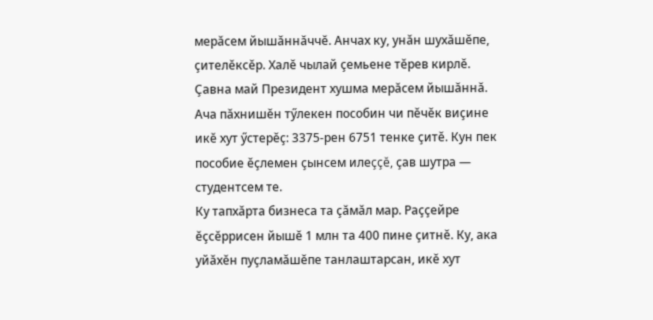мерăсем йышăннăччĕ. Анчах ку, унăн шухăшĕпе, çителĕксĕр. Халĕ чылай çемьене тĕрев кирлĕ. Çавна май Президент хушма мерăсем йышăннă. Ача пăхнишĕн тӳлекен пособин чи пĕчĕк виçине икĕ хут ӳстерĕç: 3375-рен 6751 тенке çитĕ. Кун пек пособие ĕçлемен çынсем илеççĕ, çав шутра — студентсем те.
Ку тапхăрта бизнеса та çăмăл мар. Раççейре ĕçсĕррисен йышĕ 1 млн та 400 пине çитнĕ. Ку, ака уйăхĕн пуçламăшĕпе танлаштарсан, икĕ хут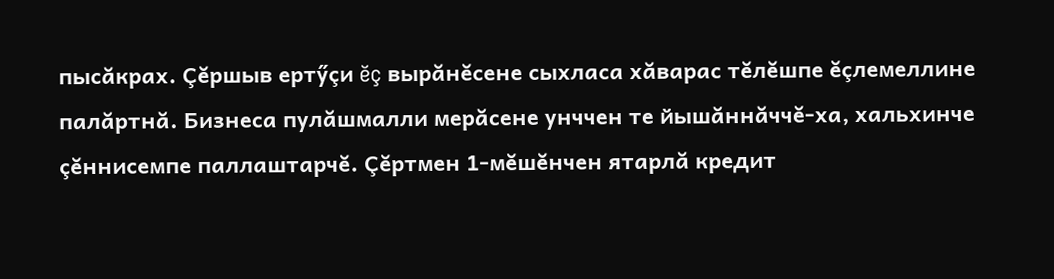пысăкрах. Çĕршыв ертӳçи ĕç вырăнĕсене сыхласа хăварас тĕлĕшпе ĕçлемеллине палăртнă. Бизнеса пулăшмалли мерăсене унччен те йышăннăччĕ-ха, хальхинче çĕннисемпе паллаштарчĕ. Çĕртмен 1-мĕшĕнчен ятарлă кредит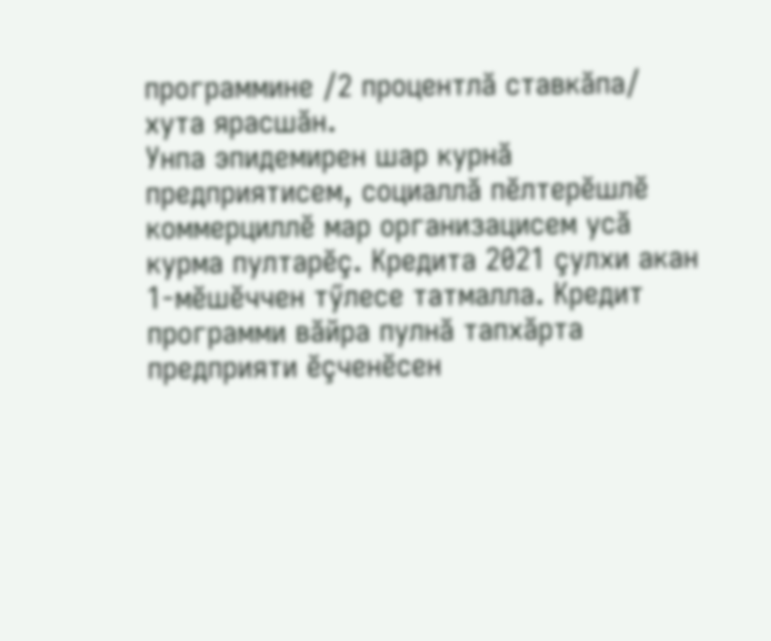программине /2 процентлă ставкăпа/ хута ярасшăн.
Унпа эпидемирен шар курнă предприятисем, социаллă пĕлтерĕшлĕ коммерциллĕ мар организацисем усă курма пултарĕç. Кредита 2021 çулхи акан 1-мĕшĕччен тӳлесе татмалла. Кредит программи вăйра пулнă тапхăрта предприяти ĕçченĕсен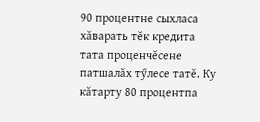90 процентне сыхласа хăварать тĕк кредита тата проценчĕсене патшалăх тӳлесе татĕ. Ку кăтарту 80 процентпа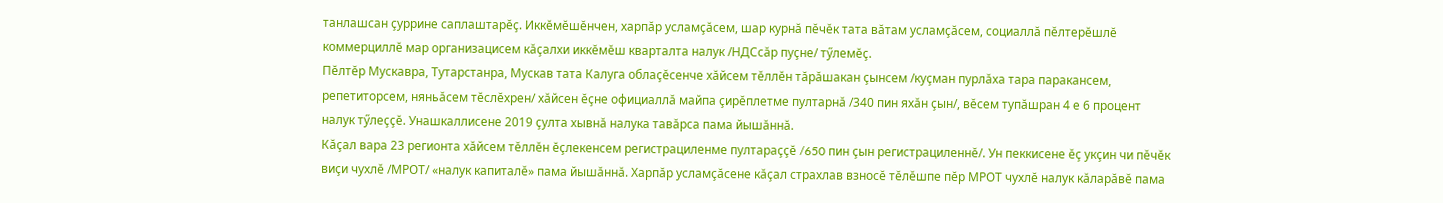танлашсан çуррине саплаштарĕç. Иккĕмĕшĕнчен, харпăр усламçăсем, шар курнă пĕчĕк тата вăтам усламçăсем, социаллă пĕлтерĕшлĕ коммерциллĕ мар организацисем кăçалхи иккĕмĕш кварталта налук /НДСсăр пуçне/ тӳлемĕç.
Пĕлтĕр Мускавра, Тутарстанра, Мускав тата Калуга облаçĕсенче хăйсем тĕллĕн тăрăшакан çынсем /куçман пурлăха тара паракансем, репетиторсем, няньăсем тĕслĕхрен/ хăйсен ĕçне официаллă майпа çирĕплетме пултарнă /340 пин яхăн çын/, вĕсем тупăшран 4 е 6 процент налук тӳлеççĕ. Унашкаллисене 2019 çулта хывнă налука тавăрса пама йышăннă.
Кăçал вара 23 регионта хăйсем тĕллĕн ĕçлекенсем регистрациленме пултараççĕ /650 пин çын регистрациленнĕ/. Ун пеккисене ĕç укçин чи пĕчĕк виçи чухлĕ /МРОТ/ «налук капиталĕ» пама йышăннă. Харпăр усламçăсене кăçал страхлав взносĕ тĕлĕшпе пĕр МРОТ чухлĕ налук кăларăвĕ пама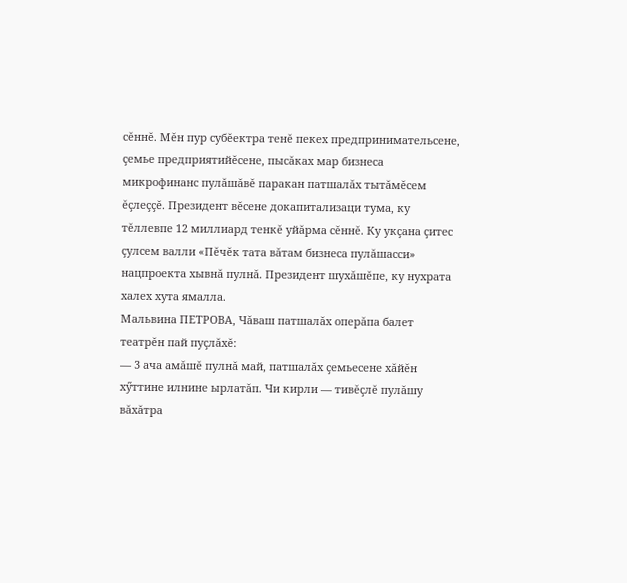сĕннĕ. Мĕн пур субĕектра тенĕ пекех предпринимательсене, çемье предприятийĕсене, пысăках мар бизнеса микрофинанс пулăшăвĕ паракан патшалăх тытăмĕсем ĕçлеççĕ. Президент вĕсене докапитализаци тума, ку тĕллевпе 12 миллиард тенкĕ уйăрма сĕннĕ. Ку укçана çитес çулсем валли «Пĕчĕк тата вăтам бизнеса пулăшасси» нацпроекта хывнă пулнă. Президент шухăшĕпе, ку нухрата халех хута ямалла.
Мальвина ПЕТРОВА, Чăваш патшалăх оперăпа балет театрĕн пай пуçлăхĕ:
— 3 ача амăшĕ пулнă май, патшалăх çемьесене хăйĕн хӳттине илнине ырлатăп. Чи кирли — тивĕçлĕ пулăшу вăхăтра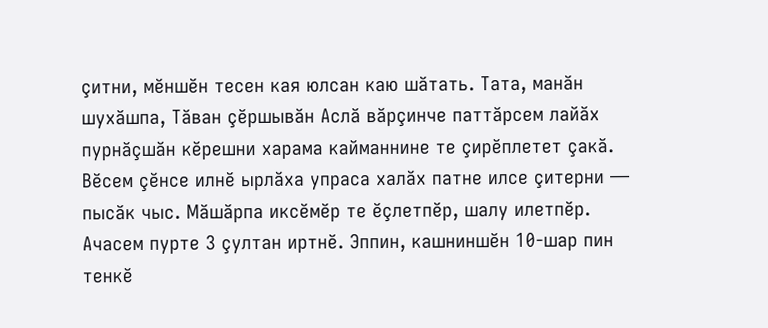çитни, мĕншĕн тесен кая юлсан каю шăтать. Тата, манăн шухăшпа, Тăван çĕршывăн Аслă вăрçинче паттăрсем лайăх пурнăçшăн кĕрешни харама кайманнине те çирĕплетет çакă. Вĕсем çĕнсе илнĕ ырлăха упраса халăх патне илсе çитерни — пысăк чыс. Мăшăрпа иксĕмĕр те ĕçлетпĕр, шалу илетпĕр. Ачасем пурте 3 çултан иртнĕ. Эппин, кашниншĕн 10-шар пин тенкĕ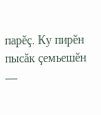парĕç. Ку пирĕн пысăк çемьешĕн —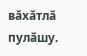вăхăтлă пулăшу.